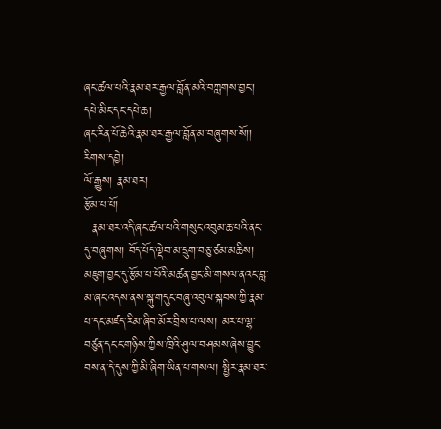ཞང་ཚལ་པའི་རྣམ་ཐར་རྒྱལ་བློན་མའི་བཀླགས་བྱང་།
དཔེ་མིང་དང་དཔེ་ཆ།
ཞང་རིན་པོ་ཆེའི་རྣམ་ཐར་རྒྱལ་བློན་མ་བཞུགས་སོ།།
རིགས་དབྱེ།
ལོ་རྒྱུས། རྣམ་ཐར།
རྩོམ་པ་པོ།
  རྣམ་ཐར་འདི་ཞང་ཚལ་པའི་གསུང་འབུམ་ཆ་པའི་ནང་དུ་བཞུགས། བོད་པོད་ལྡེབ་མ་དྲུག་བཅུ་ཙམ་མཆིས། མཇུག་བྱང་དུ་རྩོམ་པ་པོའི་མཚན་བྱང་མི་གསལ་ནའང་བླ་མ་ཞང་འདས་ནས་སྐུ་གདུང་བཞུ་འབུལ་སྐབས་ཀྱི་རྣམ་པ་དང་མཛད་རིམ་ཞིབ་མོར་བྲིས་པ་ལས། མར་པ་ལྷ་བཙུན་དང་ང་གཉིས་ཀྱིས་ཁྲིའི་ཤུལ་བཤམས་ཞེས་བྱུང་བས་ན་དེ་དུས་ཀྱི་མི་ཞིག་ཡིན་པ་གསལ། སྤྱིར་རྣམ་ཐར་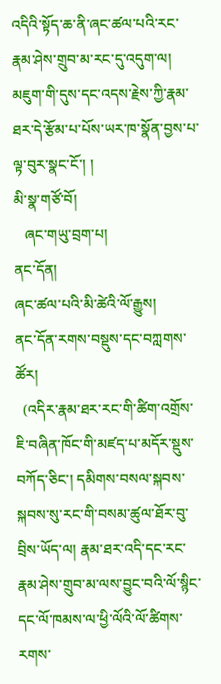འདིའི་སྟོད་ཆ་ནི་ཞང་ཚལ་པའི་རང་རྣམ་ཤེས་གྲུབ་མ་རང་དུ་འདུག་ལ། མཇུག་གི་དུས་དང་འདས་རྗེས་ཀྱི་རྣམ་ཐར་དེ་རྩོམ་པ་པོས་ཡར་ཁ་སྣོན་བྱས་པ་ལྟ་བུར་སྣང་ངོ་། །
མི་སྣ་གཙོ་བོ།
   ཞང་གཡུ་བྲག་པ།
ནང་དོན།
ཞང་ཚལ་པའི་མི་ཚེའི་ལོ་རྒྱུས།
ནང་དོན་རགས་བསྡུས་དང་བཀླགས་ཚོར།
  (འདིར་རྣམ་ཐར་རང་གི་ཚིག་འགྲོས་ཇི་བཞིན་ཁོང་གི་མཛད་པ་མདོར་སྡུས་བཀོད་ཅིང་། དམིགས་བསལ་སྐབས་སྐབས་སུ་རང་གི་བསམ་ཚུལ་ཐོར་བུ་བྲིས་ཡོད་ལ། རྣམ་ཐར་འདི་དང་རང་རྣམ་ཤེས་གྲུབ་མ་ལས་བྱུང་བའི་ལོ་སྙིང་དང་ལོ་ཁམས་ལ་ཕྱི་ལོའི་ལོ་ཚིགས་རགས་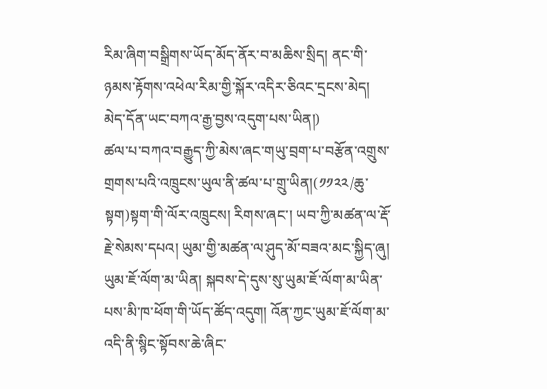རིམ་ཞིག་བསྒྲིགས་ཡོད་མོད་ནོར་བ་མཆིས་སྲིད། ནང་གི་ཉམས་རྟོགས་འཕེལ་རིམ་གྱི་སྐོར་འདིར་ཅིའང་དྲངས་མེད། མེད་དོན་ཡང་བཀའ་རྒྱ་བྱས་འདུག་པས་ཡིན།)
ཚལ་པ་བཀའ་བརྒྱུད་ཀྱི་མེས་ཞང་གཡུ་བྲག་པ་བརྩོན་འགྲུས་གྲགས་པའི་འཁྲུངས་ཡུལ་ནི་ཚལ་པ་གྲུ་ཡིན།(༡༡༢༢/ཆུ་སྟག)སྟག་གི་ལོར་འཁྲུངས། རིགས་ཞང་། ཡབ་ཀྱི་མཚན་ལ་རྡོ་རྗེ་སེམས་དཔའ། ཡུམ་གྱི་མཚན་ལ་ཤུད་མོ་བཟའ་མང་སྐྱིད་ཞུ། ཡུམ་ཇོ་ལོག་མ་ཡིན། སྐབས་དེ་དུས་སུ་ཡུམ་ཇོ་ལོག་མ་ཡིན་པས་མི་ཁ་ཕོག་གི་ཡོད་ཚོད་འདུག། འོན་ཀྱང་ཡུམ་ཇོ་ལོག་མ་འདི་ནི་སྙིང་སྟོབས་ཆེ་ཞིང་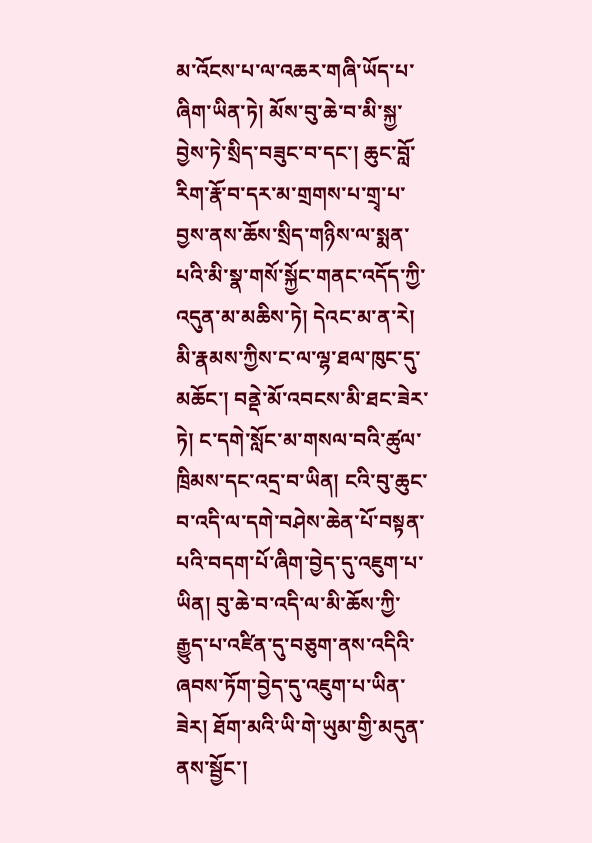མ་འོངས་པ་ལ་འཆར་གཞི་ཡོད་པ་ཞིག་ཡིན་ཏེ། མོས་བུ་ཆེ་བ་མི་སྐྱ་བྱེས་ཏེ་སྲིད་བཟུང་བ་དང་། ཆུང་བློ་རིག་རྣོ་བ་དར་མ་གྲགས་པ་གྲྭ་པ་བྱས་ནས་ཆོས་སྲིད་གཉིས་ལ་སྨན་པའི་མི་སྣ་གསོ་སྐྱོང་གནང་འདོད་ཀྱི་འདུན་མ་མཆིས་ཏེ། དེའང་མ་ན་རེ། མི་རྣམས་ཀྱིས་ང་ལ་ལྷ་ཐལ་ཁུང་དུ་མཆོང་། བནྡེ་མོ་འབངས་མི་ཐང་ཟེར་ཏེ། ང་དགེ་སློང་མ་གསལ་བའི་ཚུལ་ཁྲིམས་དང་འདྲ་བ་ཡིན། ངའི་བུ་ཆུང་བ་འདི་ལ་དགེ་བཤེས་ཆེན་པོ་བསྟན་པའི་བདག་པོ་ཞིག་བྱེད་དུ་འཇུག་པ་ཡིན། བུ་ཆེ་བ་འདི་ལ་མི་ཆོས་ཀྱི་རྒྱུད་པ་འཛིན་དུ་བཅུག་ནས་འདིའི་ཞབས་ཏོག་བྱེད་དུ་འཇུག་པ་ཡིན་ཟེར། ཐོག་མའི་ཡི་གེ་ཡུམ་གྱི་མདུན་ནས་སྦྱོང་།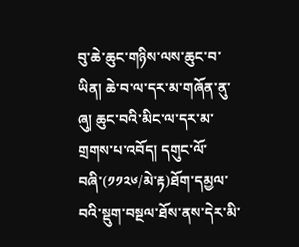བུ་ཆེ་ཆུང་གཉིས་ལས་ཆུང་བ་ཡིན། ཆེ་བ་ལ་དར་མ་གཞོན་ནུ་ཞུ། ཆུང་བའི་མིང་ལ་དར་མ་གྲགས་པ་འབོད། དགུང་ལོ་བཞི་(༡༡༢༦/མེ་རྟ)ཐོག་དམྱལ་བའི་སྡུག་བསྔལ་ཐོས་ནས་དེར་མི་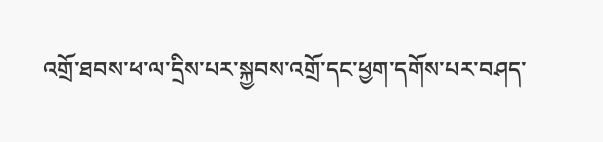འགྲོ་ཐབས་ཕ་ལ་དྲིས་པར་སྐྱབས་འགྲོ་དང་ཕྱག་དགོས་པར་བཤད་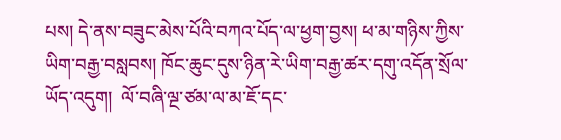པས། དེ་ནས་བཟུང་མེས་པོའི་བཀའ་པོད་ལ་ཕྱག་བྱས། ཕ་མ་གཉིས་ཀྱིས་ཡིག་བརྒྱ་བསླབས། ཁོང་ཆུང་དུས་ཉིན་རེ་ཡིག་བརྒྱ་ཚར་དགུ་འདོན་སྲོལ་ཡོད་འདུག།  ལོ་བཞི་ལྔ་ཙམ་ལ་མ་ཇོ་དང་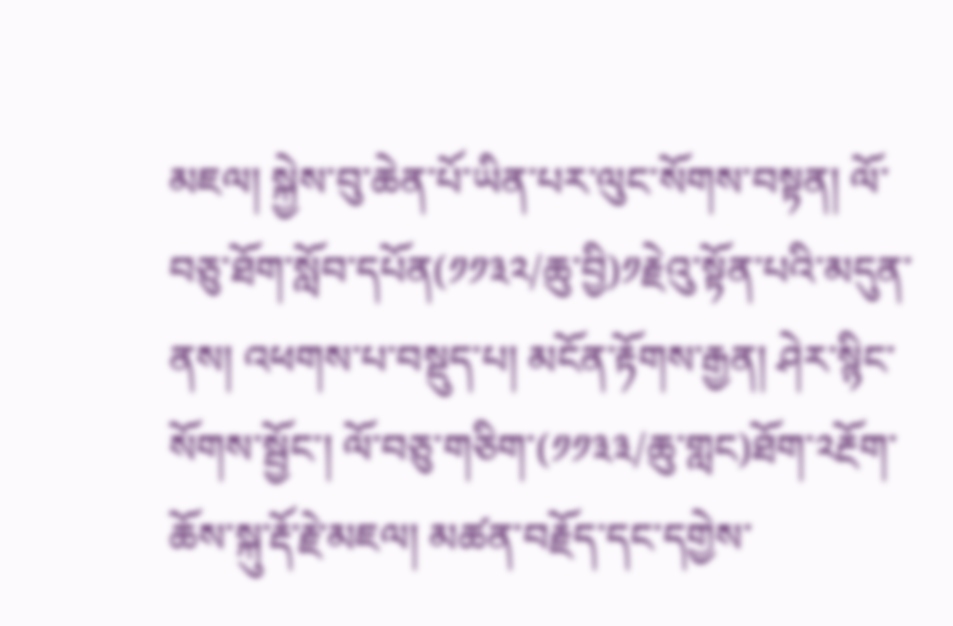མཇལ། སྐྱེས་བུ་ཆེན་པོ་ཡིན་པར་ལུང་སོགས་བསྟན། ལོ་བཅུ་ཐོག་སློབ་དཔོན(༡༡༣༢/ཆུ་བྱི)༡རྗེའུ་སྟོན་པའི་མདུན་ནས། འཕགས་པ་བསྡུད་པ། མངོན་རྟོགས་རྒྱན། ཤེར་སྙིང་སོགས་སྦྱོང་། ལོ་བཅུ་གཅིག་(༡༡༣༣/ཆུ་གླང)ཐོག་༢རྔོག་ཆོས་སྐུ་རྡོ་རྗེ་མཇལ། མཚན་བརྗོད་དང་དགྱེས་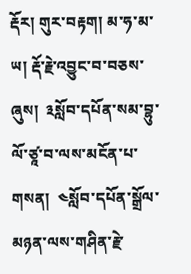རྡོར། གུར་བརྟག། མ་ཧ་མ་ཡ། རྡོ་རྗེ་འབྱུང་བ་བཅས་ཞུས།  ༣སློབ་དཔོན་སམ་བྷུ་ལོ་ཙཱ་བ་ལས་མངོན་པ་གསན།  ༤སློབ་དཔོན་སྒྲོལ་མཉན་ལས་གཤིན་རྗེ་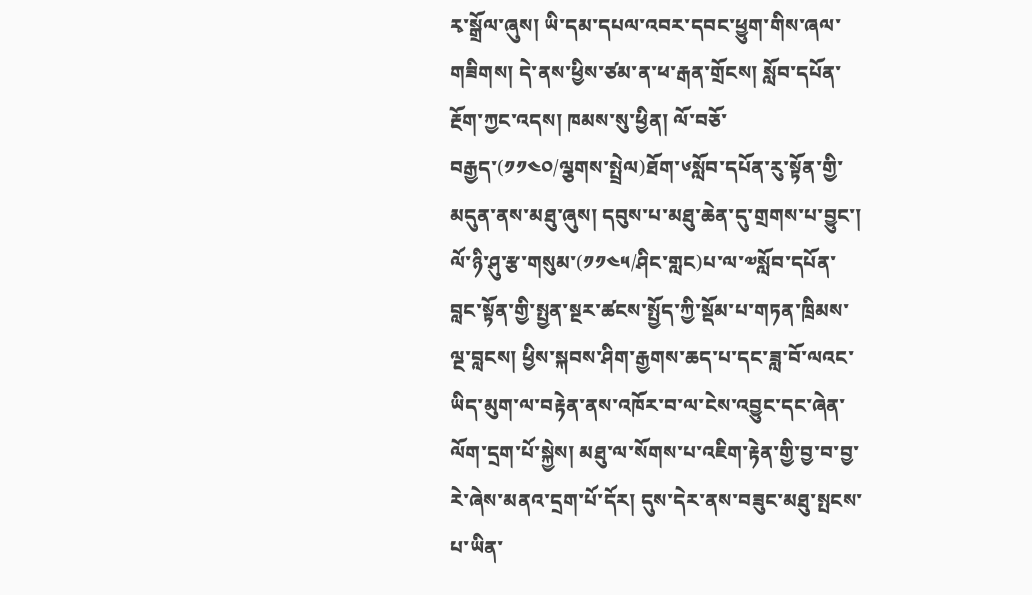རྭ་སྒྲོལ་ཞུས། ཡི་དམ་དཔལ་འབར་དབང་ཕྱུག་གིས་ཞལ་གཟིགས། དེ་ནས་ཕྱིས་ཙམ་ན་ཕ་རྒན་གྲོངས། སློབ་དཔོན་རྔོག་ཀྱང་འདས། ཁམས་སུ་ཕྱིན། ལོ་བཅོ་བརྒྱད་(༡༡༤༠/ལྕགས་སྤྲེལ)ཐོག་༦སློབ་དཔོན་རུ་སྟོན་གྱི་མདུན་ནས་མཐུ་ཞུས། དབུས་པ་མཐུ་ཆེན་དུ་གྲགས་པ་བྱུང་། ལོ་ཉི་ཤུ་རྩ་གསུམ་(༡༡༤༥/ཤིང་གླང)པ་ལ་༧སློབ་དཔོན་བླང་སྟོན་གྱི་སྤྱན་སྔར་ཚངས་སྤྱོད་ཀྱི་སྡོམ་པ་གཏན་ཁྲིམས་ལྔ་བླངས། ཕྱིས་སྐབས་ཤིག་རྒྱགས་ཆད་པ་དང་ཟླ་བོ་ལའང་ཡིད་མུག་ལ་བརྟེན་ནས་འཁོར་བ་ལ་ངེས་འབྱུང་དང་ཞེན་ལོག་དྲག་པོ་སྐྱེས། མཐུ་ལ་སོགས་པ་འཇིག་རྟེན་གྱི་བྱ་བ་བྱ་རེ་ཞེས་མནའ་དྲག་པོ་དོར། དུས་དེར་ནས་བཟུང་མཐུ་སྤངས་པ་ཡིན་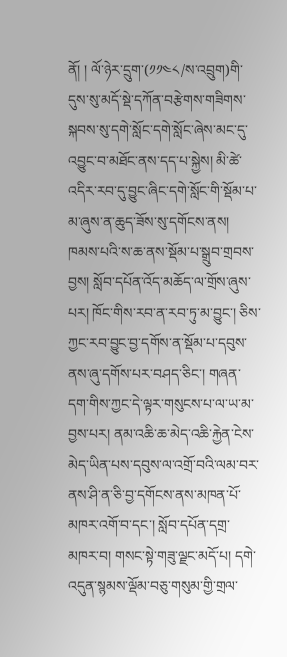ནོ། ། ལོ་ཉེར་དྲུག་(༡༡༤༨/ས་འབྲུག)གི་དུས་སུ་མདོ་སྡེ་དཀོན་བརྩེགས་གཟིགས་སྐབས་སུ་དགེ་སློང་དགེ་སློང་ཞེས་མང་དུ་འབྱུང་བ་མཐོང་ནས་དད་པ་སྐྱེས། མི་ཚེ་འདིར་རབ་དུ་བྱུང་ཞིང་དགེ་སློང་གི་སྡོམ་པ་མ་ཞུས་ན་ཆུད་ཟོས་སུ་དགོངས་ནས། ཁམས་པའི་ས་ཆ་ནས་སྡོམ་པ་སྒྲུབ་གྲབས་བྱས། སློབ་དཔོན་འོད་མཆོད་ལ་གྲོས་ཞུས་པར། ཁོང་གིས་རབ་ན་རབ་ཏུ་མ་བྱུང་། ཅིས་ཀྱང་རབ་བྱུང་བྱ་དགོས་ན་སྡོམ་པ་དབུས་ནས་ཞུ་དགོས་པར་བཤད་ཅིང་། གཞན་དག་གིས་ཀྱང་དེ་ལྟར་གསུངས་པ་ལ་ཡ་མ་བྱས་པར། ནམ་འཆི་ཆ་མེད་འཆི་རྐྱེན་ངེས་མེད་ཡིན་པས་དབུས་ལ་འགྲོ་བའི་ལམ་བར་ནས་ཤི་ན་ཅི་བྱ་དགོངས་ནས་མཁན་པོ་མཁར་འགོ་བ་དང་། སློབ་དཔོན་དགྲ་མཁར་བ། གསང་སྟེ་གཟུ་ལྗང་མདོ་པ། དགེ་འདུན་སྙམས་ལྡོམ་བཅུ་གསུམ་གྱི་གྲལ་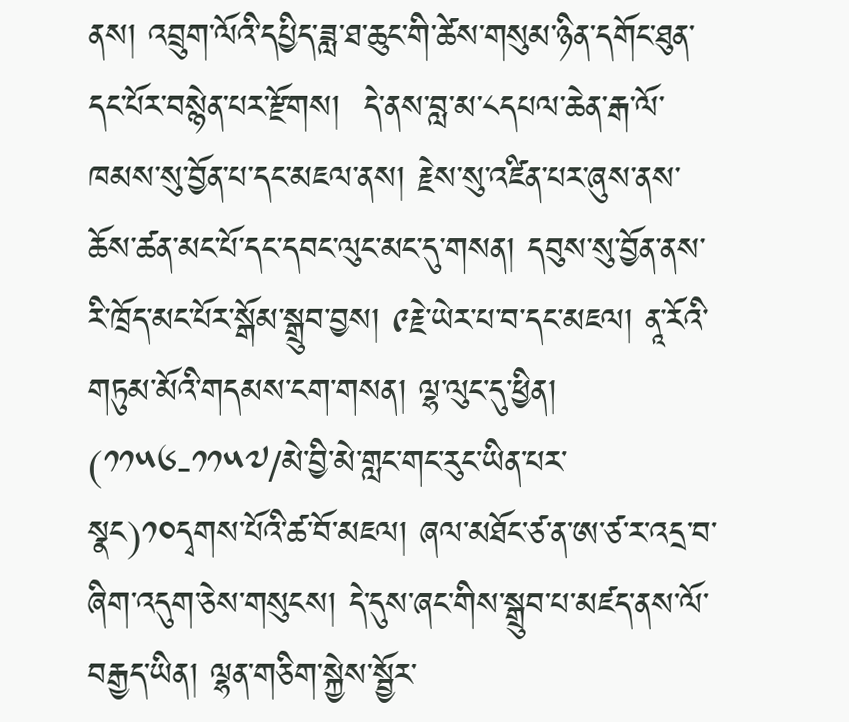ནས། འབྲུག་ལོའི་དཔྱིད་ཟླ་ཐ་ཆུང་གི་ཚེས་གསུམ་ཉིན་དགོང་ཐུན་དང་པོར་བསྙེན་པར་རྫོགས།  དེ་ནས་བླ་མ་༨དཔལ་ཆེན་རྒ་ལོ་ཁམས་སུ་བྱོན་པ་དང་མཇལ་ནས། རྗེས་སུ་འཛིན་པར་ཞུས་ནས་ཆོས་ཚན་མང་པོ་དང་དབང་ལུང་མང་དུ་གསན། དབུས་སུ་བྱོན་ནས་རི་ཁྲོད་མང་པོར་སྒོམ་སྒྲུབ་བྱས། ༩རྗེ་ཡེར་པ་བ་དང་མཇལ། ནཱ་རོའི་གཏུམ་མོའི་གདམས་ངག་གསན། ལྷ་ལུང་དུ་ཕྱིན།  (༡༡༥༦-༡༡༥༧/མེ་བྱི་མེ་གླང་གང་རུང་ཡིན་པར་སྣང)༡༠དྭགས་པོའི་ཚ་བོ་མཇལ། ཞལ་མཐོང་ཙ་ན་ཨ་ཙ་ར་འདྲ་བ་ཞིག་འདུག་ཅེས་གསུངས། དེ་དུས་ཞང་གིས་སྒྲུབ་པ་མཛད་ནས་ལོ་བརྒྱད་ཡིན། ལྷན་གཅིག་སྐྱེས་སྦྱོར་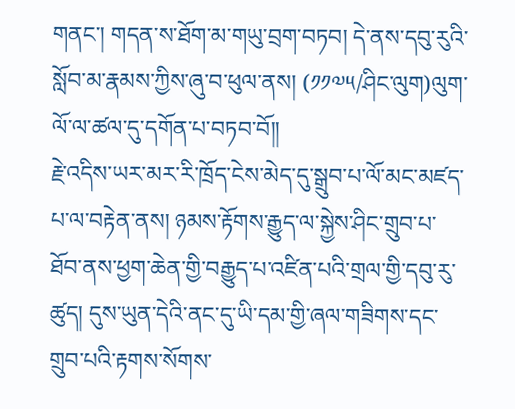གནང་། གདན་ས་ཐོག་མ་གཡུ་བྲག་བཏབ། དེ་ནས་དབུ་རུའི་སློབ་མ་རྣམས་ཀྱིས་ཞུ་བ་ཕུལ་ནས། (༡༡༧༥/ཤིང་ལུག)ལུག་ལོ་ལ་ཚལ་དུ་དགོན་པ་བཏབ་བོ།།
རྗེ་འདིས་ཡར་མར་རི་ཁྲོད་ངེས་མེད་དུ་སྒྲུབ་པ་ལོ་མང་མཛད་པ་ལ་བརྟེན་ནས། ཉམས་རྟོགས་རྒྱུད་ལ་སྐྱེས་ཤིང་གྲུབ་པ་ཐོབ་ནས་ཕྱག་ཆེན་གྱི་བརྒྱུད་པ་འཛིན་པའི་གྲལ་གྱི་དབུ་རུ་ཚུད། དུས་ཡུན་དེའི་ནང་དུ་ཡི་དམ་གྱི་ཞལ་གཟིགས་དང་གྲུབ་པའི་རྟགས་སོགས་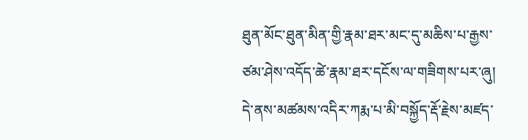ཐུན་མོང་ཐུན་མིན་གྱི་རྣམ་ཐར་མང་དུ་མཆིས་པ་རྒྱས་ཙམ་ཤེས་འདོད་ཚེ་རྣམ་ཐར་དངོས་ལ་གཟིགས་པར་ཞུ།
དེ་ནས་མཚམས་འདིར་ཀརྨ་པ་མི་བསྐྱོད་རྡོ་རྗེས་མཛད་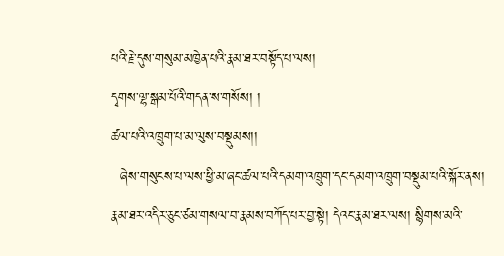པའི་རྗེ་དུས་གསུམ་མཁྱེན་པའི་རྣམ་ཐར་བསྟོད་པ་ལས།
དྭགས་ལྷ་སྒམ་པོའི་གདན་ས་གསོས། །
ཚལ་པའི་འཁྲུག་པ་མ་ལུས་བསྡུམས།།
  ཞེས་གསུངས་པ་ལས་ཕྱི་མ་ཞང་ཚལ་པའི་དམག་འཁྲུག་དང་དམག་འཁྲུག་བསྡུམ་པའི་སྐོར་ནས། རྣམ་ཐར་འདིར་ཅུང་ཙམ་གསལ་བ་རྣམས་བཀོད་པར་བྱ་སྟེ། དེའང་རྣམ་ཐར་ལས། སྙིགས་མའི་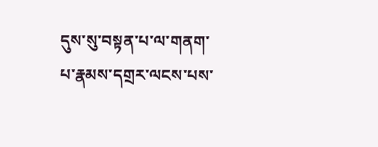དུས་སུ་བསྟན་པ་ལ་གནག་པ་རྣམས་དགྲར་ལངས་པས་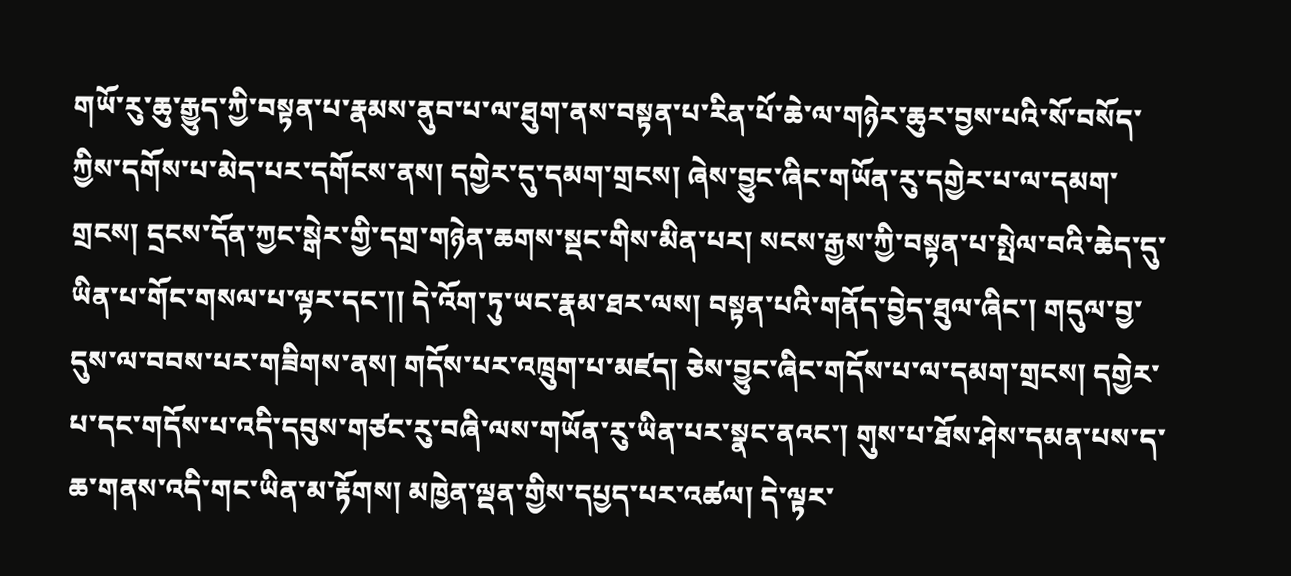གཡོ་རུ་ཆུ་རྒྱུད་ཀྱི་བསྟན་པ་རྣམས་ནུབ་པ་ལ་ཐུག་ནས་བསྟན་པ་རིན་པོ་ཆེ་ལ་གཉེར་ཆུར་བྱས་པའི་སོ་བསོད་ཀྱིས་དགོས་པ་མེད་པར་དགོངས་ནས། དགྱེར་དུ་དམག་གྲངས། ཞེས་བྱུང་ཞིང་གཡོན་རུ་དགྱེར་པ་ལ་དམག་གྲངས། དྲངས་དོན་ཀྱང་སྒེར་གྱི་དགྲ་གཉེན་ཆགས་སྡང་གིས་མིན་པར། སངས་རྒྱས་ཀྱི་བསྟན་པ་སྤེལ་བའི་ཆེད་དུ་ཡིན་པ་གོང་གསལ་པ་ལྟར་དང་།། དེ་འོག་ཏུ་ཡང་རྣམ་ཐར་ལས། བསྟན་པའི་གནོད་བྱེད་ཐུལ་ཞིང་། གདུལ་བྱ་དུས་ལ་བབས་པར་གཟིགས་ནས། གདོས་པར་འཁྲུག་པ་མཛད། ཅེས་བྱུང་ཞིང་གདོས་པ་ལ་དམག་གྲངས། དགྱེར་པ་དང་གདོས་པ་འདི་དབུས་གཙང་རུ་བཞི་ལས་གཡོན་རུ་ཡིན་པར་སྣང་ནའང་། གུས་པ་ཐོས་ཤེས་དམན་པས་ད་ཆ་གནས་འདི་གང་ཡིན་མ་རྟོགས། མཁྱེན་ལྡན་གྱིས་དཔྱད་པར་འཚལ། དེ་ལྟར་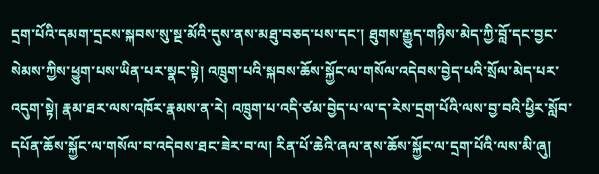དྲག་པོའི་དམག་དྲངས་སྐབས་སུ་སྔ་མོའི་དུས་ནས་མཐུ་བཅད་པས་དང་། ཐུགས་རྒྱུད་གཉིས་མེད་ཀྱི་བློ་དང་བྱང་སེམས་ཀྱིས་ཕྱུག་པས་ཡིན་པར་སྣང་སྟེ། འཁྲུག་པའི་སྐབས་ཆོས་སྐྱོང་ལ་གསོལ་འདེབས་བྱེད་པའི་སྲོལ་མེད་པར་འདུག་སྟེ། རྣམ་ཐར་ལས་འཁོར་རྣམས་ན་རེ། འཁྲུག་པ་འདི་ཙམ་བྱེད་པ་ལ་ད་རེས་དྲག་པོའི་ལས་བྱ་བའི་ཕྱིར་སློབ་དཔོན་ཆོས་སྐྱོང་ལ་གསོལ་བ་འདེབས་ཐང་ཟེར་བ་ལ། རིན་པོ་ཆེའི་ཞལ་ནས་ཆོས་སྐྱོང་ལ་དྲག་པོའི་ལས་མི་ཞུ།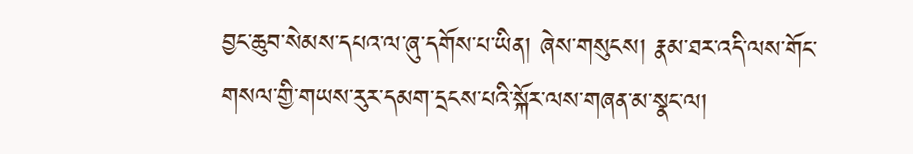བྱང་ཆུབ་སེམས་དཔའ་ལ་ཞུ་དགོས་པ་ཡིན། ཞེས་གསུངས། རྣམ་ཐར་འདི་ལས་གོང་གསལ་གྱི་གཡས་རུར་དམག་དྲངས་པའི་སྐོར་ལས་གཞན་མ་སྣང་ལ།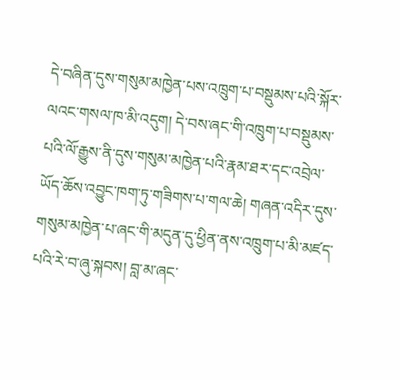དེ་བཞིན་དུས་གསུམ་མཁྱེན་པས་འཁྲུག་པ་བསྡུམས་པའི་སྐོར་ལའང་གསལ་ཁ་མི་འདུག། དེ་བས་ཞང་གི་འཁྲུག་པ་བསྡུམས་པའི་ལོ་རྒྱུས་ནི་དུས་གསུམ་མཁྱེན་པའི་རྣམ་ཐར་དང་འབྲེལ་ཡོད་ཆོས་འབྱུང་ཁག་ཏུ་གཟིགས་པ་གལ་ཆེ། གཞན་འདིར་དུས་གསུམ་མཁྱེན་པ་ཞང་གི་མདུན་དུ་ཕྱིན་ནས་འཁྲུག་པ་མི་མཛད་པའི་རེ་བ་ཞུ་སྐབས། བླ་མ་ཞང་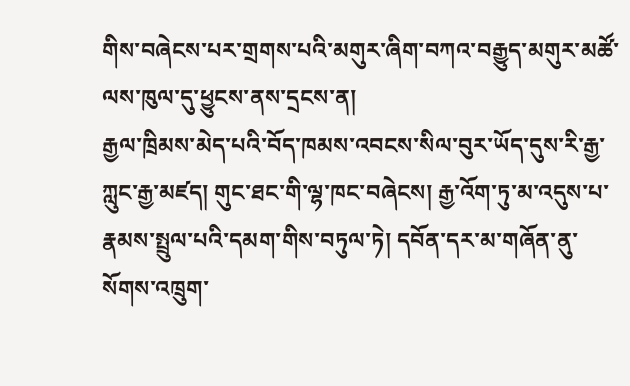གིས་བཞེངས་པར་གྲགས་པའི་མགུར་ཞིག་བཀའ་བརྒྱུད་མགུར་མཚོ་ལས་ཁུལ་དུ་ཕྱུངས་ནས་དྲངས་ན།
རྒྱལ་ཁྲིམས་མེད་པའི་བོད་ཁམས་འབངས་སིལ་བུར་ཡོད་དུས་རི་རྒྱ་ཀླུང་རྒྱ་མཛད། གུང་ཐང་གི་ལྷ་ཁང་བཞེངས། རྒྱ་འོག་ཏུ་མ་འདུས་པ་རྣམས་སྤྲུལ་པའི་དམག་གིས་བཏུལ་ཏེ། དབོན་དར་མ་གཞོན་ནུ་སོགས་འཁྲུག་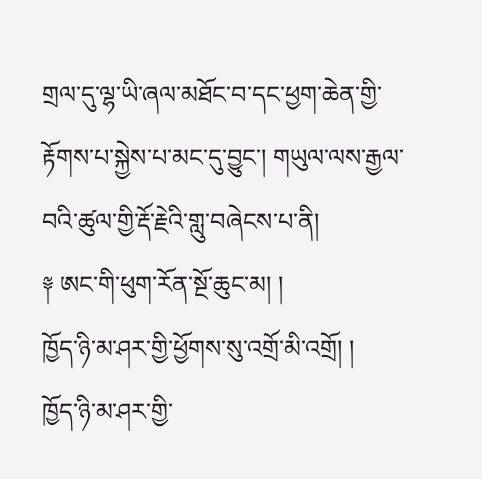གྲལ་དུ་ལྷ་ཡི་ཞལ་མཐོང་བ་དང་ཕྱག་ཆེན་གྱི་རྟོགས་པ་སྐྱེས་པ་མང་དུ་བྱུང་། གཡུལ་ལས་རྒྱལ་བའི་ཚུལ་གྱི་རྡོ་རྗེའི་གླུ་བཞེངས་པ་ནི།
༈ ཨང་གི་ཕུག་རོན་སྔོ་ཆུང་མ། །
ཁྱོད་ཉི་མ་ཤར་གྱི་ཕྱོགས་སུ་འགྲོ་མི་འགྲོ། །
ཁྱོད་ཉི་མ་ཤར་གྱི་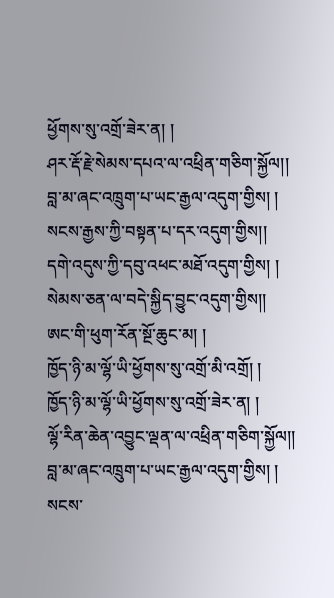ཕྱོགས་སུ་འགྲོ་ཟེར་ན། །
ཤར་རྡོ་རྗེ་སེམས་དཔའ་ལ་འཕྲིན་གཅིག་སྐྱོལ།།
བླ་མ་ཞང་འཁྲུག་པ་ཡང་རྒྱལ་འདུག་གྱིས། །
སངས་རྒྱས་ཀྱི་བསྟན་པ་དར་འདུག་གྱིས།།
དགེ་འདུས་ཀྱི་དབུ་འཕང་མཐོ་འདུག་གྱིས། །
སེམས་ཅན་ལ་བདེ་སྐྱིད་བྱུང་འདུག་གྱིས།།
ཨང་གི་ཕུག་རོན་སྔོ་ཆུང་མ། །
ཁྱོད་ཉི་མ་ལྷོ་ཡི་ཕྱོགས་སུ་འགྲོ་མི་འགྲོ། །
ཁྱོད་ཉི་མ་ལྷོ་ཡི་ཕྱོགས་སུ་འགྲོ་ཟེར་ན། །
ལྷོ་རིན་ཆེན་འབྱུང་ལྡན་ལ་འཕྲིན་གཅིག་སྐྱོལ།།
བླ་མ་ཞང་འཁྲུག་པ་ཡང་རྒྱལ་འདུག་གྱིས། །
སངས་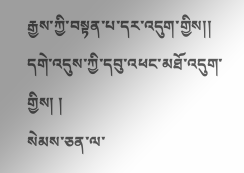རྒྱས་ཀྱི་བསྟན་པ་དར་འདུག་གྱིས།།
དགེ་འདུས་ཀྱི་དབུ་འཕང་མཐོ་འདུག་གྱིས། །
སེམས་ཅན་ལ་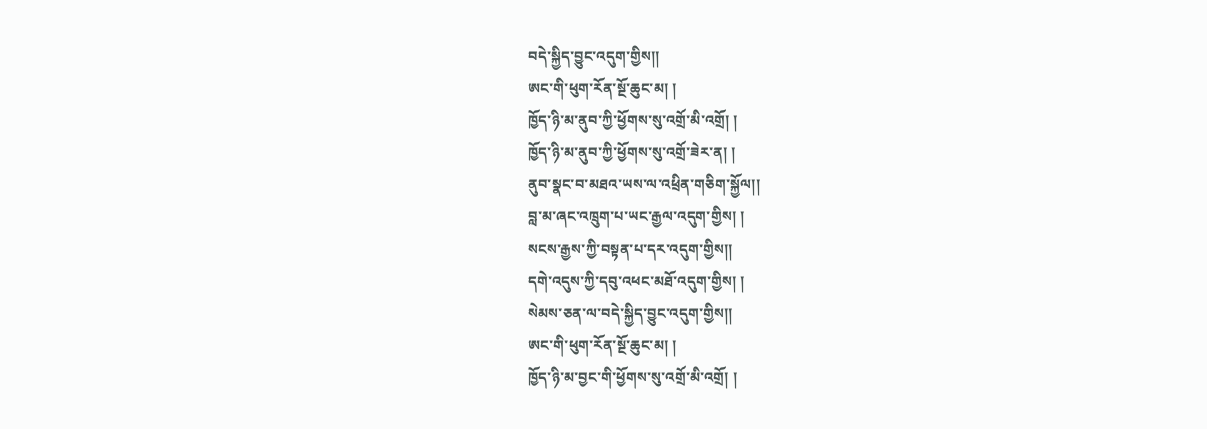བདེ་སྐྱིད་བྱུང་འདུག་གྱིས།།
ཨང་གི་ཕུག་རོན་སྔོ་ཆུང་མ། །
ཁྱོད་ཉི་མ་ནུབ་ཀྱི་ཕྱོགས་སུ་འགྲོ་མི་འགྲོ། །
ཁྱོད་ཉི་མ་ནུབ་ཀྱི་ཕྱོགས་སུ་འགྲོ་ཟེར་ན། །
ནུབ་སྣང་བ་མཐའ་ཡས་ལ་འཕྲིན་གཅིག་སྐྱོལ།།
བླ་མ་ཞང་འཁྲུག་པ་ཡང་རྒྱལ་འདུག་གྱིས། །
སངས་རྒྱས་ཀྱི་བསྟན་པ་དར་འདུག་གྱིས།།
དགེ་འདུས་ཀྱི་དབུ་འཕང་མཐོ་འདུག་གྱིས། །
སེམས་ཅན་ལ་བདེ་སྐྱིད་བྱུང་འདུག་གྱིས།།
ཨང་གི་ཕུག་རོན་སྔོ་ཆུང་མ། །
ཁྱོད་ཉི་མ་བྱང་གི་ཕྱོགས་སུ་འགྲོ་མི་འགྲོ། །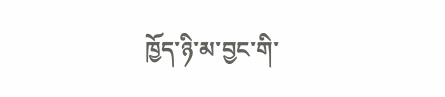ཁྱོད་ཉི་མ་བྱང་གི་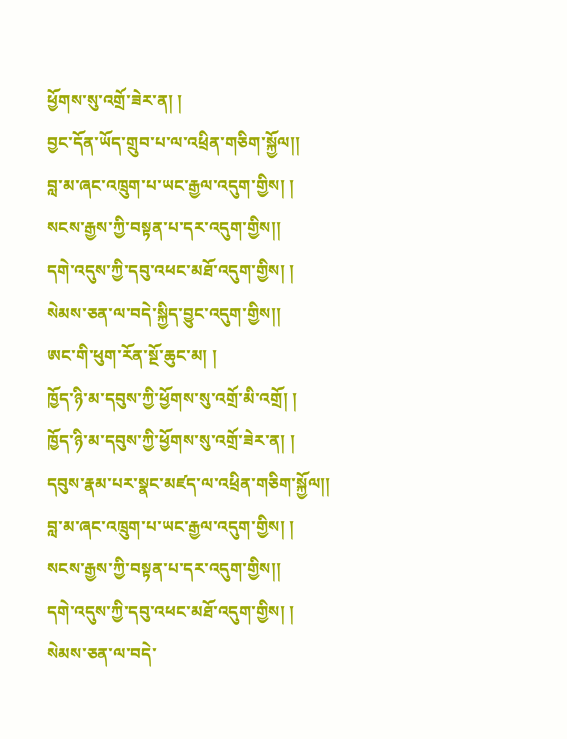ཕྱོགས་སུ་འགྲོ་ཟེར་ན། །
བྱང་དོན་ཡོད་གྲུབ་པ་ལ་འཕྲིན་གཅིག་སྐྱོལ།།
བླ་མ་ཞང་འཁྲུག་པ་ཡང་རྒྱལ་འདུག་གྱིས། །
སངས་རྒྱས་ཀྱི་བསྟན་པ་དར་འདུག་གྱིས།།
དགེ་འདུས་ཀྱི་དབུ་འཕང་མཐོ་འདུག་གྱིས། །
སེམས་ཅན་ལ་བདེ་སྐྱིད་བྱུང་འདུག་གྱིས།།
ཨང་གི་ཕུག་རོན་སྔོ་ཆུང་མ། །
ཁྱོད་ཉི་མ་དབུས་ཀྱི་ཕྱོགས་སུ་འགྲོ་མི་འགྲོ། །
ཁྱོད་ཉི་མ་དབུས་ཀྱི་ཕྱོགས་སུ་འགྲོ་ཟེར་ན། །
དབུས་རྣམ་པར་སྣང་མཛད་ལ་འཕྲིན་གཅིག་སྐྱོལ།།
བླ་མ་ཞང་འཁྲུག་པ་ཡང་རྒྱལ་འདུག་གྱིས། །
སངས་རྒྱས་ཀྱི་བསྟན་པ་དར་འདུག་གྱིས།།
དགེ་འདུས་ཀྱི་དབུ་འཕང་མཐོ་འདུག་གྱིས། །
སེམས་ཅན་ལ་བདེ་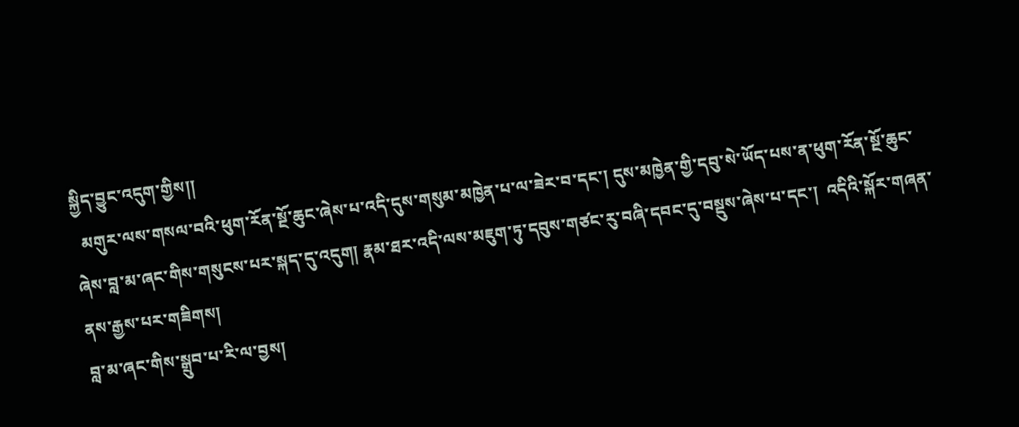སྐྱིད་བྱུང་འདུག་གྱིས།།
  མགུར་ལས་གསལ་བའི་ཕུག་རོན་སྔོ་ཆུང་ཞེས་པ་འདི་དུས་གསུམ་མཁྱེན་པ་ལ་ཟེར་བ་དང་། དུས་མཁྱེན་གྱི་དབུ་སེ་ཡོད་པས་ན་ཕུག་རོན་སྔོ་ཆུང་ཞེས་བླ་མ་ཞང་གིས་གསུངས་པར་སྐད་དུ་འདུག། རྣམ་ཐར་འདི་ལས་མཇུག་ཏུ་དབུས་གཙང་རུ་བཞི་དབང་དུ་བསྡུས་ཞེས་པ་དང་།  འདིའི་སྐོར་གཞན་ནས་རྒྱས་པར་གཟིགས།
བླ་མ་ཞང་གིས་སྒྲུབ་པ་རི་ལ་བྱས།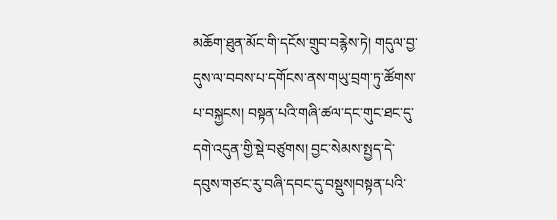མཆོག་ཐུན་མོང་གི་དངོས་གྲུབ་བརྙེས་ཏེ། གདུལ་བྱ་དུས་ལ་བབས་པ་དགོངས་ནས་གཡུ་བྲག་ཏུ་ཚོགས་པ་བསྐྱངས། བསྟན་པའི་གཞི་ཚལ་དང་གུང་ཐང་དུ་དགེ་འདུན་གྱི་སྡེ་བཙུགས། བྱང་སེམས་སྤྱད་དེ་དབུས་གཙང་རུ་བཞི་དབང་དུ་བསྡུས།བསྟན་པའི་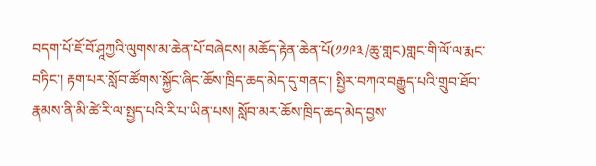བདག་པོ་ཇོ་བོ་ཤཱཀྱའི་ལུགས་མ་ཆེན་པོ་བཞེངས། མཆོད་རྟེན་ཆེན་པོ(༡༡༩༣/ཆུ་གླང)གླང་གི་ལོ་ལ་རྨང་བཏིང་། རྟག་པར་སློབ་ཚོགས་སྐྱོང་ཞིང་ཆོས་ཁྲིད་ཆད་མེད་དུ་གནང་། སྤྱིར་བཀའ་བརྒྱུད་པའི་གྲུབ་ཐོབ་རྣམས་ནི་མི་ཚེ་རི་ལ་སྤྱད་པའི་རི་པ་ཡིན་པས། སློབ་མར་ཆོས་ཁྲིད་ཆད་མེད་བྱས་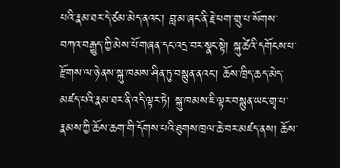པའི་རྣམ་ཐར་དེ་ཙམ་མེད་ནའང་། བླ་མ་ཞང་ནི་རྗེ་ཕག་གྲུ་པ་སོགས་བཀའ་བརྒྱུད་ཀྱི་མེས་པོ་གཞན་དང་འདྲ་བར་སྣང་སྟེ། སྐུ་ཚེའི་དགོངས་པ་རྫོགས་ལ་ཉེ་ནས་སྐུ་ཁམས་ཤིན་ཏུ་བསྙུན་ནའང་། ཆོས་ཁྲིད་ཆད་མེད་མཛད་པའི་རྣམ་ཐར་ནི་འདི་ལྟར་ཏེ། སྐུ་ཁམས་ཇི་ལྟར་བསྙུན་ཡང་གྲྭ་པ་རྣམས་ཀྱི་ཆོས་ཆག་གི་དོགས་པའི་ཐུགས་ཁྲལ་ཆེ་བར་མཛད་ནས། ཆོས་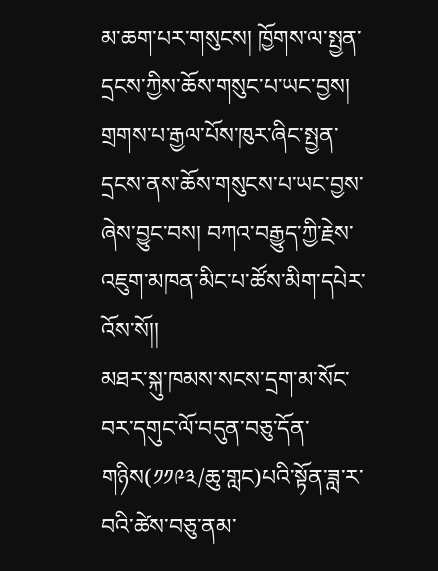མ་ཆག་པར་གསུངས། ཁྱོགས་ལ་སྤྱན་དྲངས་ཀྱིས་ཆོས་གསུང་པ་ཡང་བྱས། གྲགས་པ་རྒྱལ་པོས་ཁུར་ཞིང་སྤྱན་དྲངས་ནས་ཆོས་གསུངས་པ་ཡང་བྱས་ཞེས་བྱུང་བས། བཀའ་བརྒྱུད་ཀྱི་རྗེས་འཇུག་མཁན་མིང་པ་ཚོས་མིག་དཔེར་འོས་སོ།།
མཐར་སྐུ་ཁམས་སངས་དྲག་མ་སོང་བར་དགུང་ལོ་བདུན་བཅུ་དོན་གཉིས(༡༡༩༣/ཆུ་གླང)པའི་སྟོན་ཟླ་ར་བའི་ཚེས་བཅུ་ནམ་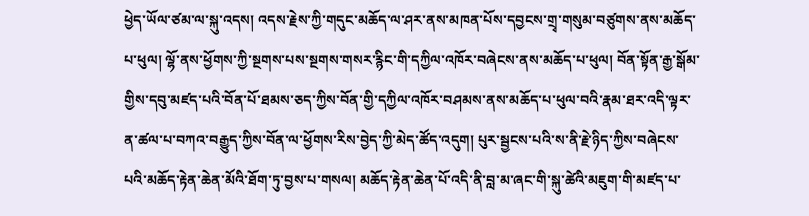ཕྱེད་ཡོལ་ཙམ་ལ་སྐུ་འདས། འདས་རྗེས་ཀྱི་གདུང་མཆོད་ལ་ཤར་ནས་མཁན་པོས་དབྱངས་གྲྭ་གསུམ་བཙུགས་ནས་མཆོད་པ་ཕུལ། ལྷོ་ནས་ཕྱོགས་ཀྱི་སྔགས་པས་སྔགས་གསར་རྙིང་གི་དཀྱིལ་འཁོར་བཞེངས་ནས་མཆོད་པ་ཕུལ། བོན་སྟོན་རྒྱ་སྒོམ་གྱིས་དབུ་མཛད་པའི་བོན་པོ་ཐམས་ཅད་ཀྱིས་བོན་གྱི་དཀྱིལ་འཁོར་བཤམས་ནས་མཆོད་པ་ཕུལ་བའི་རྣམ་ཐར་འདི་ལྟར་ན་ཚལ་པ་བཀའ་བརྒྱུད་ཀྱིས་བོན་ལ་ཕྱོགས་རིས་བྱེད་ཀྱི་མེད་ཚོད་འདུག། པུར་སྦྱངས་པའི་ས་ནི་རྗེ་ཉིད་ཀྱིས་བཞེངས་པའི་མཆོད་རྟེན་ཆེན་མོའི་ཐོག་ཏུ་བྱས་པ་གསལ། མཆོད་རྟེན་ཆེན་པོ་འདི་ནི་བླ་མ་ཞང་གི་སྐུ་ཚེའི་མཇུག་གི་མཛད་པ་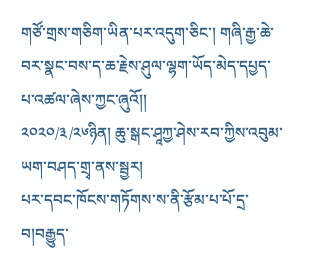གཙོ་གྲས་གཅིག་ཡིན་པར་འདུག་ཅིང་། གཞི་རྒྱ་ཆེ་བར་སྣང་བས་ད་ཆ་རྗེས་ཤུལ་ལྷག་ཡོད་མེད་དཔྱད་པ་འཚལ་ཞེས་ཀྱང་ཞུའོ།།
༢༠༢༠/༣/༢༦ཉིན། ཆུ་སྒང་ཤཱཀྱ་ཤེས་རབ་ཀྱིས་འབུམ་ཡག་བཤད་གྲྭ་ནས་སྦྱར།
པར་དབང་ཁོངས་གཏོགས་ས་ནི་རྩོམ་པ་པོ་དྲ་བ།བརྒྱུད་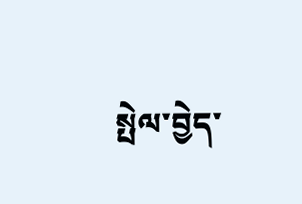སྤེལ་བྱེད་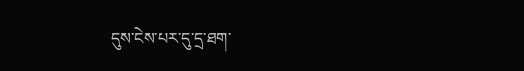དུས་ངེས་པར་དུ་དྲ་ཐག་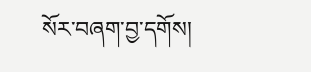སོར་བཞག་བྱ་དགོས།